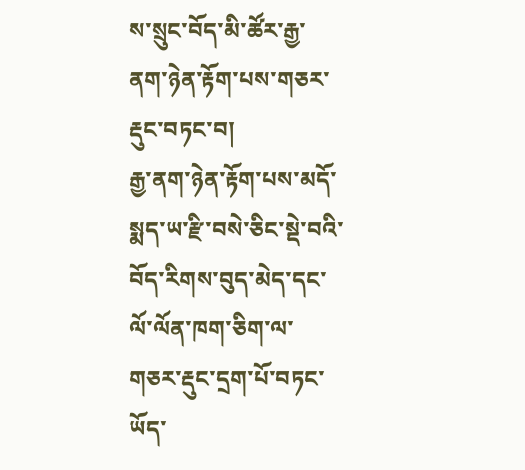ས་སྲུང་བོད་མི་ཚོར་རྒྱ་ནག་ཉེན་རྟོག་པས་གཅར་རྡུང་བཏང་བ།
རྒྱ་ནག་ཉེན་རྟོག་པས་མདོ་སྨད་ཡ་རྫི་བསེ་ཅིང་སྡེ་བའི་བོད་རིགས་བུད་མེད་དང་ལོ་ལོན་ཁག་ཅིག་ལ་གཅར་རྡུང་དྲག་པོ་བཏང་ཡོད་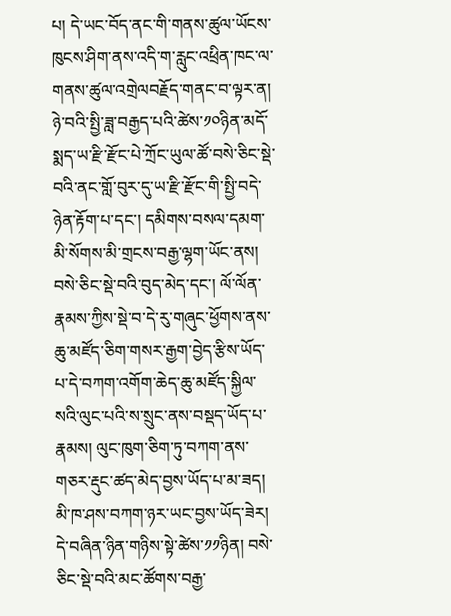པ། དེ་ཡང་བོད་ནང་གི་གནས་ཚུལ་ཡོངས་ཁུངས་ཤིག་ནས་འདི་ག་རླུང་འཕྲིན་ཁང་ལ་གནས་ཚུལ་འགྲེལབརྗོད་གནང་བ་ལྟར་ན། ཉེ་བའི་སྤྱི་ཟླ་བརྒྱད་པའི་ཚེས་༡༠ཉིན་མདོ་སྨད་ཡ་རྫི་རྫོང་པེ་ཀྲོང་ཡུལ་ཚོ་བསེ་ཅིང་སྡེ་བའི་ནང་གློ་བུར་དུ་ཡ་རྫི་རྫོང་གི་སྤྱི་བདེ་ཉེན་རྟོག་པ་དང་། དམིགས་བསལ་དམག་མི་སོགས་མི་གྲངས་བརྒྱ་ལྷག་ཡོང་ནས། བསེ་ཅིང་སྡེ་བའི་བུད་མེད་དང་། ལོ་ལོན་རྣམས་ཀྱིས་སྡེ་བ་དེ་རུ་གཞུང་ཕྱོགས་ནས་ཆུ་མཛོད་ཅིག་གསར་རྒྱག་བྱེད་རྩིས་ཡོད་པ་དེ་བཀག་འགོག་ཆེད་ཆུ་མཛོད་སྐྱིལ་སའི་ལུང་པའི་ས་སྲུང་ནས་བསྡད་ཡོད་པ་རྣམས། ལུང་ཁུག་ཅིག་ཏུ་བཀག་ནས་གཅར་རྡུང་ཚད་མེད་བྱས་ཡོད་པ་མ་ཟད། མི་ཁ་ཤས་བཀག་ཉར་ཡང་བྱས་ཡོད་ཟེར།
དེ་བཞིན་ཉིན་གཉིས་སྟེ་ཚེས་༡༡ཉིན། བསེ་ཅིང་སྡེ་བའི་མང་ཚོགས་བརྒྱ་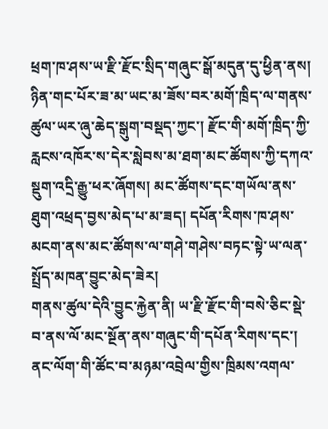ཕྲག་ཁ་ཤས་ཡ་རྫི་རྫོང་སྲིད་གཞུང་སྒོ་མདུན་དུ་ཕྱིན་ནས། ཉིན་གང་པོར་ཟ་མ་ཡང་མ་ཟོས་བར་མགོ་ཁྲིད་ལ་གནས་ཚུལ་ཡར་ཞུ་ཆེད་སྒུག་བསྡད་ཀྱང་། རྫོང་གི་མགོ་ཁྲིད་ཀྱི་རླངས་འཁོར་ས་དེར་སླེབས་མ་ཐག་མང་ཚོགས་ཀྱི་དཀའ་སྡུག་འདྲི་རྒྱུ་ཕར་ཞོགས། མང་ཚོགས་དང་གཡོལ་ནས་ཐུག་འཕྲད་བྱས་མེད་པ་མ་ཟད། དཔོན་རིགས་ཁ་ཤས་མངག་ནས་མང་ཚོགས་ལ་གཤེ་གཤེས་བཏང་སྟེ་ཡ་ལན་སྤྲོད་མཁན་བྱུང་མེད་ཟེར།
གནས་ཚུལ་དེའི་བྱུང་རྐྱེན་ནི། ཡ་རྫི་རྫོང་གི་བསེ་ཅིང་སྡེ་བ་ནས་ལོ་མང་སྔོན་ནས་གཞུང་གི་དཔོན་རིགས་དང་། ནང་ལོག་གི་ཚོང་བ་མཉམ་འབྲེལ་གྱིས་ཁྲིམས་འགལ་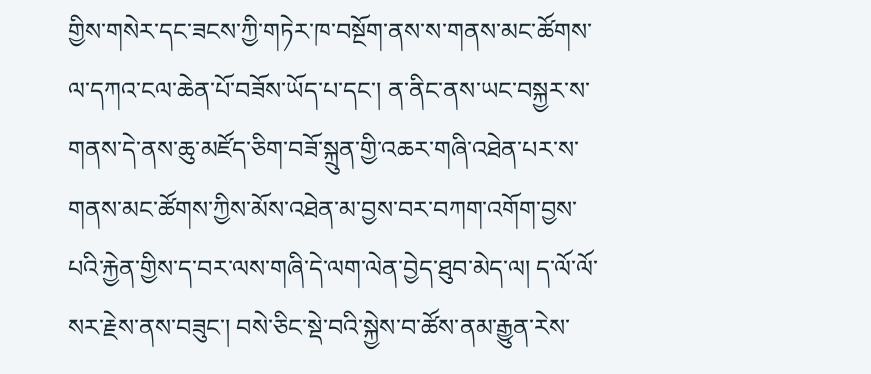གྱིས་གསེར་དང་ཟངས་ཀྱི་གཏེར་ཁ་བསྔོག་ནས་ས་གནས་མང་ཚོགས་ལ་དཀའ་ངལ་ཆེན་པོ་བཟོས་ཡོད་པ་དང་། ན་ནིང་ནས་ཡང་བསྐྱར་ས་གནས་དེ་ནས་ཆུ་མཛོད་ཅིག་བཟོ་སྐྲུན་གྱི་འཆར་གཞི་འཐེན་པར་ས་གནས་མང་ཚོགས་ཀྱིས་མོས་འཐེན་མ་བྱས་བར་བཀག་འགོག་བྱས་པའི་རྐྱེན་གྱིས་ད་བར་ལས་གཞི་དེ་ལག་ལེན་བྱེད་ཐུབ་མེད་ལ། ད་ལོ་ལོ་སར་རྗེས་ནས་བཟུང་། བསེ་ཅིང་སྡེ་བའི་སྐྱེས་བ་ཚོས་ནམ་རྒྱུན་རེས་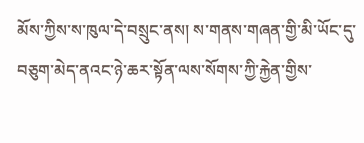མོས་ཀྱིས་ས་ཁུལ་དེ་བསྲུང་ནས། ས་གནས་གཞན་གྱི་མི་ཡོང་དུ་བཅུག་མེད་ནའང་ཉེ་ཆར་སྟོན་ལས་སོགས་ཀྱི་རྐྱེན་གྱིས་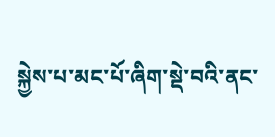སྐྱེས་པ་མང་པོ་ཞིག་སྡེ་བའི་ནང་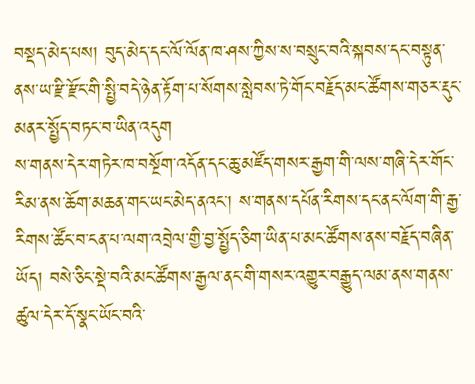བསྡད་མེད་པས། བུད་མེད་དང་ལོ་ལོན་ཁ་ཤས་ཀྱིས་ས་བསྲུང་བའི་སྐབས་དང་བསྟུན་ནས་ཡ་རྫི་རྫོང་གི་སྤྱི་བདེ་ཉེན་རྟོག་པ་སོགས་སླེབས་ཏེ་གོང་བརྗོད་མང་ཚོགས་གཅར་རྡུང་མནར་སྤྱོད་བཏང་བ་ཡིན་འདུག
ས་གནས་དེར་གཏེར་ཁ་བསྔོག་འདོན་དང་ཆུ་མཛོད་གསར་རྒྱག་གི་ལས་གཞི་དེར་གོང་རིམ་ནས་ཆོག་མཆན་གང་ཡང་མེད་ནའང་། ས་གནས་དཔོན་རིགས་དང་ནང་ལོག་གི་རྒྱ་རིགས་ཚོང་བ་ངན་པ་ལག་འབྲེལ་གྱི་བྱ་སྤྱོད་ཅིག་ཡིན་པ་མང་ཚོགས་ནས་བརྗོད་བཞིན་ཡོད། བསེ་ཅིང་སྡེ་བའི་མང་ཚོགས་རྒྱལ་ནང་གི་གསར་འགྱུར་བརྒྱུད་ལམ་ནས་གནས་ཚུལ་དེར་དོ་སྣང་ཡོང་བའི་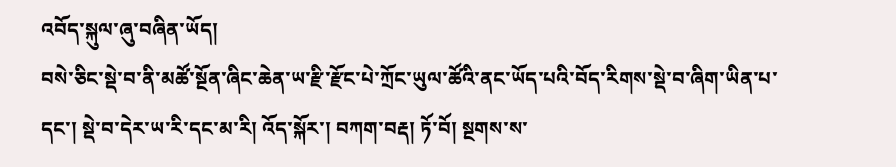འབོད་སྐུལ་ཞུ་བཞིན་ཡོད།
བསེ་ཅིང་སྡེ་བ་ནི་མཚོ་སྔོན་ཞིང་ཆེན་ཡ་རྫི་རྫོང་པེ་ཀྲོང་ཡུལ་ཚོའི་ནང་ཡོད་པའི་བོད་རིགས་སྡེ་བ་ཞིག་ཡིན་པ་དང་། སྡེ་བ་དེར་ཡ་རི་དང་མ་རི། འོད་སྐོར་། བཀག་བརྡ། ཏོ་བོ། སྔགས་ས་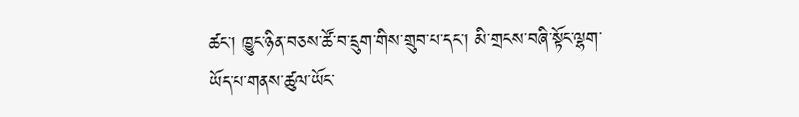ཚང་། ཁྱུང་ཉིན་བཅས་ཚོ་བ་དྲུག་གིས་གྲུབ་པ་དང་། མི་གྲངས་བཞི་སྟོང་ལྷག་ཡོད་པ་གནས་ཚུལ་ཡོང་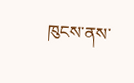ཁུངས་ནས་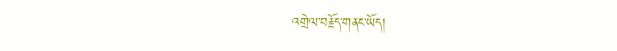འགྲེལ་བརྗོད་གནང་ཡོད།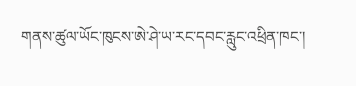གནས་ཚུལ་ཡོང་ཁུངས་ཨེ་ཤེ་ཡ་རང་དབང་རླུང་འཕྲིན་ཁང་།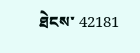ཐེངས་ 42181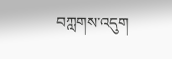བཀླགས་འདུག